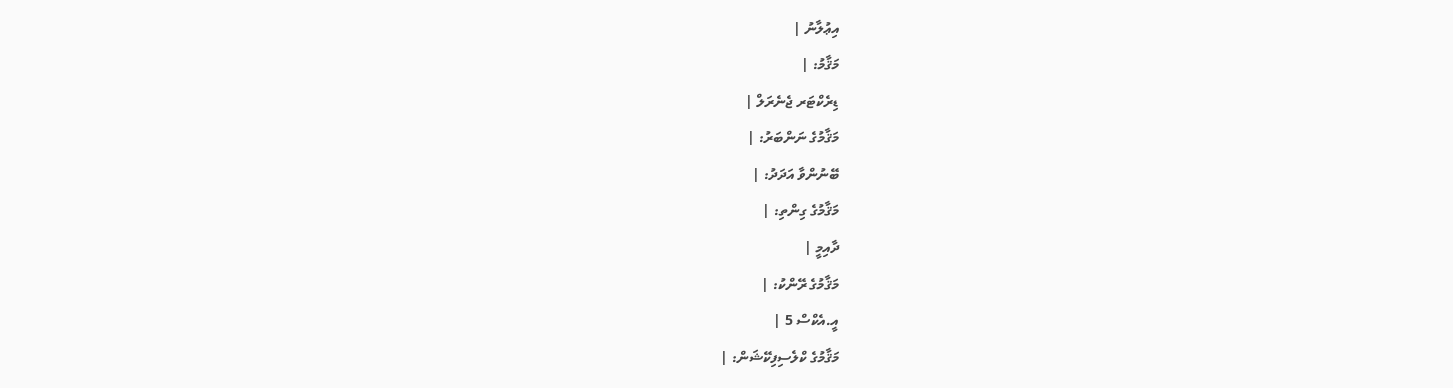އިޢުލާނު |
މަޤާމު: |
ޑިރެކްޓަރ ޖެނެރަލް |
މަޤާމުގެ ނަންބަރު: |
ބޭނުންވާ އަދަދު: |
މަޤާމުގެ ގިންތި: |
ދާއިމީ |
މަޤާމުގެ ރޭންކު: |
އީ.އެކްސް 5 |
މަޤާމުގެ ކްލެސިފިކޭޝަން: |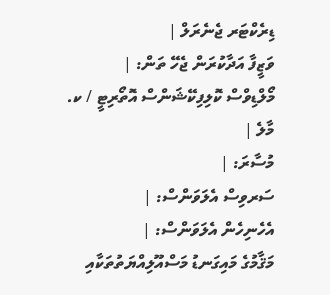ޑިރެކްޓަރ ޖެނެރަލް |
ވަޒީފާ އަދާކުރަން ޖެހޭ ތަން: |
މޯލްޑިވްސް ކޮލިފިކޭޝަންސް އޮތޯރިޓީ / ކ. މާލެ |
މުސާރަ: |
ސަރވިސް އެލަވަންސް: |
އެހެނިހެން އެލަވަންސް: |
މަޤާމުގެ މައިގަނޑު މަސްއޫލިއްޔަތުތަކާއި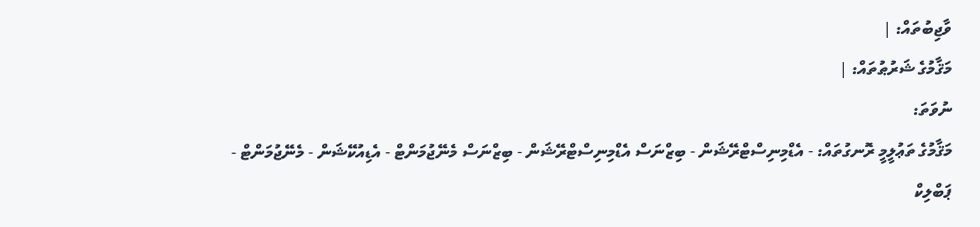ވާޖިބުތައް: |
މަޤާމުގެ ޝަރުޠުތައް: |
ނުވަތަ:
މަޤާމުގެ ތަޢުލީމީ ރޮނގުތައް: - އެޑްމިނިސްޓްރޭޝަން - ބިޒްނަސް އެޑްމިނިސްޓްރޭޝަން - ބިޒްނަސް މެނޭޖުމަންޓް - އެޑިއުކޭޝަން - މެނޭޖުމަންޓް - ޕަބްލިކް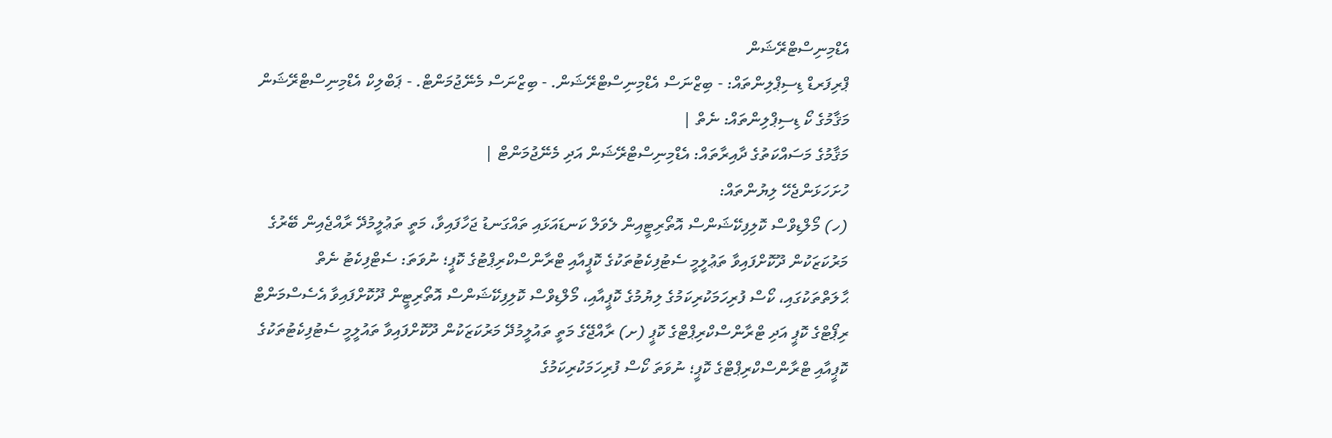އެޑްމިނިސްޓްރޭޝަން
ޕްރިފަރޑް ޑިސިޕްލިންތައް: - ބިޒްނަސް އެޑްމިނިސްޓްރޭޝަން. - ބިޒްނަސް މެނޭޖުމަންޓް. - ޕަބްލިކް އެޑްމިނިސްޓްރޭޝަން
މަޤާމުގެ ކޯ ޑިސިޕްލިންތައް: ނެތް |
މަޤާމުގެ މަސައްކަތުގެ ދާއިރާތައް: އެޑްމިނިސްޓްރޭޝަން އަދި މެނޭޖުމަންޓް |
ހުށަހަޅަންޖެހޭ ލިޔުންތައް:
(ހ) މޯލްޑިވްސް ކޮލިފިކޭޝަންސް އޮތޯރިޓީއިން ލެވަލް ކަނޑައަޅައި ތައްގަނޑު ޖަހާފައިވާ، މަތީ ތަޢުލީމުދޭ ރާއްޖެއިން ބޭރުގެ މަރުކަޒަކުން ދޫކޮށްފައިވާ ތަޢުލީމީ ސެޓުފިކެޓުތަކުގެ ކޮޕީއާއި ޓްރާންސްކްރިޕްޓުގެ ކޮޕީ؛ ނުވަތަ: ސެޓްފިކެޓު ނެތް ޙާލަތްތަކުގައި، ކޯސް ފުރިހަމަކުރިކަމުގެ ލިޔުމުގެ ކޮޕީއާއި، މޯލްޑިވްސް ކޮލިފިކޭޝަންސް އޮތޯރިޓީން ދޫކޮށްފައިވާ އެސެސްމަންޓް ރިޕޯޓްގެ ކޮޕީ އަދި ޓްރާންސްކްރިޕްޓްގެ ކޮޕީ (ށ) ރާއްޖޭގެ މަތީ ތައުލީމުދޭ މަރުކަޒަކުން ދޫކޮށްފައިވާ ތައުލީމީ ސެޓުފިކެޓުތަކުގެ ކޮޕީއާއި ޓްރާންސްކްރިޕްޓްގެ ކޮޕީ؛ ނުވަތަ ކޯސް ފުރިހަމަކުރިކަމުގެ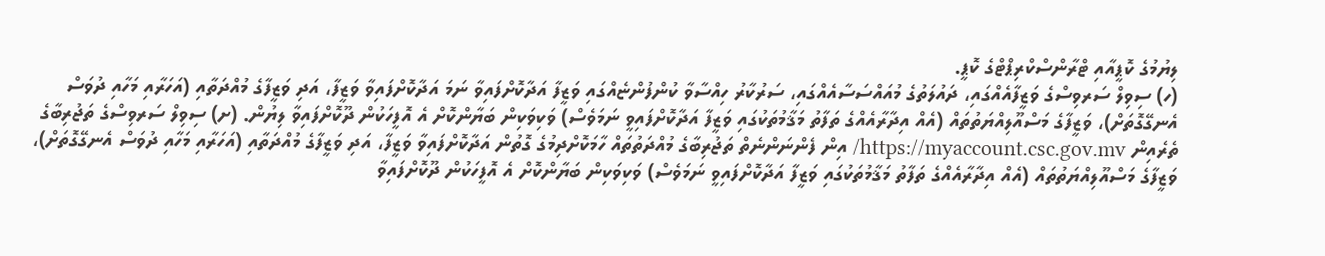ލިޔުމުގެ ކޮޕީއާއި ޓްރާންސްކްރިޕްޓްގެ ކޮޕީ.
(ހ) ސިވިލް ސަރވިސްގެ ވަޒީފާއެއްގައި، ދައުލަތުގެ މުއައްސަސާއެއްގައި، ސަރުކާރު ހިއްސާވާ ކުންފުންޏެއްގައި ވަޒީފާ އަދާކޮށްފައިވާ ނަމަ އަދާކޮށްފައިވާ ވަޒީފާ، އަދި ވަޒީފާގެ މުއްދަތާއި (އަހަރާއި މަހާއި ދުވަސް އެނގޭގޮތަށް)، ވަޒީފާގެ މަސްއޫލިއްޔަތުތައް (އެއް އިދާރާއެއްގެ ތަފާތު މަޤާމުތަކުގައި ވަޒީފާ އަދާކޮށްފައިވީ ނަމަވެސް) ވަކިވަކިން ބަޔާންކޮށް އެ އޮފީހަކުން ދޫކޮށްފައިވާ ލިޔުން. (ށ) ސިވިލް ސަރވިސްގެ ތަޖުރިބާގެ ތެރެއިން https://myaccount.csc.gov.mv/ އިން ފެންނަންނެތް ތަޖުރިބާގެ މުއްދަތުތައް ހާމަކޮށްދިމުގެ ގޮތުން އަދާކޮށްފައިވާ ވަޒީފާ، އަދި ވަޒީފާގެ މުއްދަތާއި (އަހަރާއި މަހާއި ދުވަސް އެނގޭގޮތަށް)، ވަޒީފާގެ މަސްއޫލިއްޔަތުތައް (އެއް އިދާރާއެއްގެ ތަފާތު މަޤާމުތަކުގައި ވަޒީފާ އަދާކޮށްފައިވީ ނަމަވެސް) ވަކިވަކިން ބަޔާންކޮށް އެ އޮފީހަކުން ދޫކޮށްފައިވާ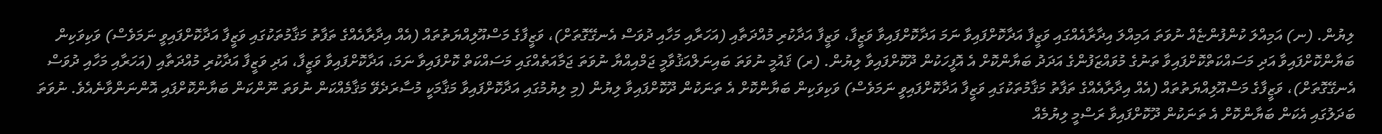ލިޔުން. (ނ) އަމިއްލަ ކުންފުންޏެއް ނުވަތަ އަމިއްލަ އިދާރާއެއްގައި ވަޒީފާ އަދާކޮށްފައިވާ ނަމަ އަދާކޮށްފައިވާ ވަޒީފާ، ވަޒީފާ އަދާކުރި މުއްދަތާއި (އަހަރާއި މަހާއި ދުވަސް އެނގޭގޮތަށް)، ވަޒީފާގެ މަސްއޫލިއްޔަތުތައް (އެއް އިދާރާއެއްގެ ތަފާތު މަޤާމުތަކުގައި ވަޒީފާ އަދާކޮށްފައިވީ ނަމަވެސް) ވަކިވަކިން ބަޔާންކޮށްފައިވާ އަދި މަސައްކަތްކޮށްފައިވާ ތަނުގެ މުވައްޒަފުންގެ އަދަދު ބަޔާންކޮށް އެ އޮފީހަކުން ދޫކޮށްފައިވާ ލިޔުން. (ރ) ޤައުމީ ނުވަތަ ބައިނަލްއަޤުވާމީ ޖަމްއިއްޔާ ނުވަތަ ޖަމާއަތެއްގައި މަސައްކަތް ކޮށްފައިވާ ނަމަ، އަދާކޮށްފައިވާ ވަޒީފާ، އަދި ވަޒީފާ އަދާކުރި މުއްދަތާއި (އަހަރާއި މަހާއި ދުވަސް އެނގޭގޮތަށް)، ވަޒީފާގެ މަސްއޫލިއްޔަތުތައް (އެއް އިދާރާއެއްގެ ތަފާތު މަޤާމުތަކުގައި ވަޒީފާ އަދާކޮށްފައިވީ ނަމަވެސް) ވަކިވަކިން ބަޔާންކޮށް އެ ތަނަކުން ދޫކޮށްފައިވާ ލިޔުން (މި ލިޔުމުގައި އަދާކޮށްފައިވާ މަޤާމަކީ މުސާރަދެވޭ މަޤާމެއްކަން ނުވަތަ ނޫންކަން ބަޔާންކޮށްފައި އޮންނަންވާނެއެވެ. ނުވަތަ ބަދަލުގައި އެކަން ބަޔާންކޮށް އެ ތަނަކުން ދޫކޮށްފައިވާ ރަސްމީ ލިޔުމެއް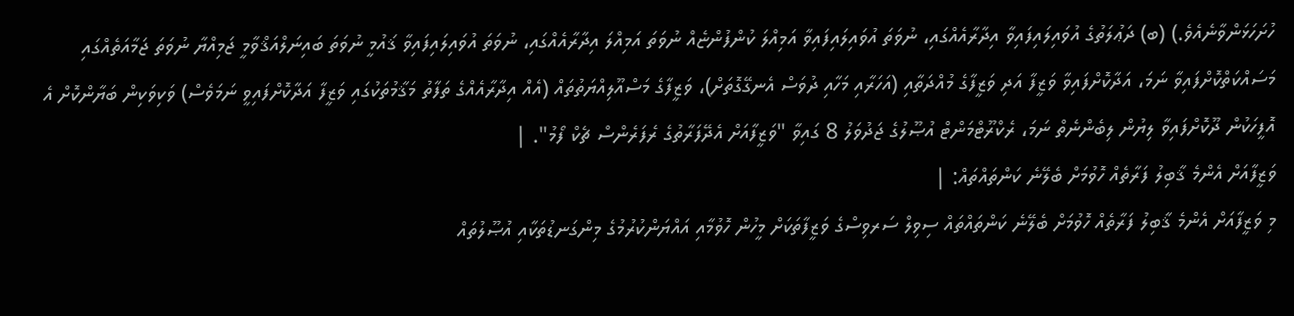ހުށަހަޅަންވާނެއެވެ.) (ބ) ދަޢުލަތުގެ އުވައިލައިފައިވާ އިދާރާއެއްގައި، ނުވަތަ އުވައިލައިފައިވާ އަމިއްލަ ކުންފުންޏެއް ނުވަތަ އަމިއްލަ އިދާރާއެއްގައި، ނުވަތަ އުވައިލައިފައިވާ ޤައުމީ ނުވަތަ ބައިނަލްއަޤްވާމީ ޖަމިއްޔާ ނުވަތަ ޖަމާއަތެއްގައި މަސައްކަތްކޮށްފައިވާ ނަމަ، އަދާކޮށްފައިވާ ވަޒީފާ އަދި ވަޒީފާގެ މުއްދަތާއި (އަހަރާއި މަހާއި ދުވަސް އެނގޭގޮތަށް)، ވަޒީފާގެ މަސްއޫލިއްޔަތުތައް (އެއް އިދާރާއެއްގެ ތަފާތު މަޤާމުތަކުގައި ވަޒީފާ އަދާކޮށްފައިވީ ނަމަވެސް) ވަކިވަކިން ބަޔާންކޮށް އެ އޮފީހަކުން ދޫކޮށްފައިވާ ލިޔުން ލިބެންނެތް ނަމަ، ރެކްރޫޓްމަންޓް އުޞޫލުގެ ޖަދުވަލު 8 ގައިވާ "ވަޒީފާއަށް އެދޭފަރާތުގެ ރެފަރެންސް ޗެކް ފޯމު". |
ވަޒީފާއަށް އެންމެ ޤާބިލު ފަރާތެއް ހޮވުމަށް ބެލޭނެ ކަންތައްތައް: |
މި ވަޒީފާއަށް އެންމެ ޤާބިލު ފަރާތެއް ހޮވުމަށް ބެލޭނެ ކަންތައްތައް ސިވިލް ސަރވިސްގެ ވަޒީފާތަކަށް މީހުން ހޮވުމާއި އައްޔަންކުރުމުގެ މިންގަނޑުތަކާއި އުޞޫލުތައް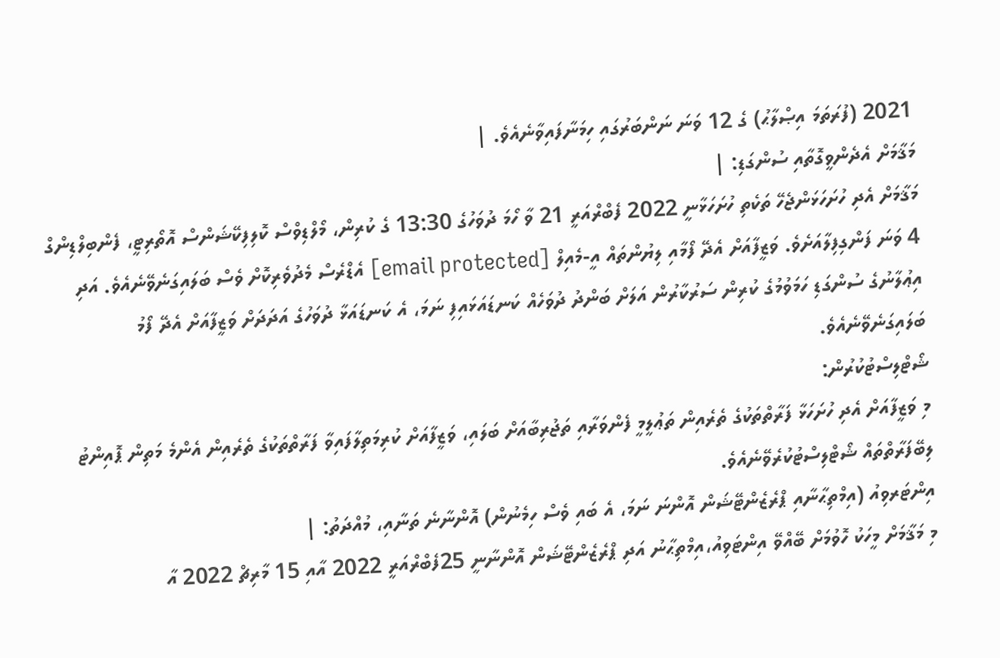2021 (ފުރަތަމަ އިޞްލާޙު) ގެ 12 ވަނަ ނަންބަރުގައި ހިމަނާފައިވާނެއެވެ. |
މަޤާމަށް އެދެންވީގޮތާއި ސުންގަޑި: |
މަޤާމަށް އެދި ހުށަހަޅަންޖެހޭ ތަކެތި ހުށަހަޅާނީ 2022 ފެބްރްއަރީ 21 ވާ ހޯމަ ދުވަހުގެ 13:30 ގެ ކުރިން، މޯލްޑިވްސް ކޮލިފިކޭޝަންސް އޮތޯރިޓީ، ފެންބިލްޑިންގް 4 ވަނަ ފަންގިފިލާއަށެވެ. ވަޒީފާއަށް އެދޭ ފޯމާއި ލިޔުންތައް އީ-މެއިލް [email protected] އެޑްރެސް މެދުވެރިކޮށް ވެސް ބަލައިގަނެވޭނެއެވެ. އަދި އިޢުލާނުގެ ސުންގަޑި ހަމަވުމުގެ ކުރިން ސަރުކާރުން އަލަށް ބަންދު ދުވަހެއް ކަނޑައަޅައިފި ނަމަ، އެ ކަނޑައަޅާ ދުވަހުގެ އަދަދަށް ވަޒީފާއަށް އެދޭ ފޯމު ބަލައިގަނެވޭނެއެވެ.
ޝޯޓްލިސްޓުކުރުން:
މި ވަޒީފާއަށް އެދި ހުށަހަޅާ ފަރާތްތަކުގެ ތެރެއިން ތަޢުލީމީ ފެންވަރާއި ތަޖުރިބާއަށް ބަލައި، ވަޒީފާއަށް ކުރިމަތިލާފައިވާ ފަރާތްތަކުގެ ތެރެއިން އެންމެ މަތިން ޕޮއިންޓު ލިބޭފަރާތްތައް ޝޯޓްލިސްޓުކުރެވޭނެއެވެ.
އިންޓަރވިއު (އިމްތިޙާނާއި ޕްރެޒެންޓޭޝަން އޮންނަ ނަމަ، އެ ބައި ވެސް ހިމެނުން) އޮންނާނެ ތަނާއި، މުއްދަތު: |
މި މަޤާމަށް މީހަކު ހޮވުމަށް ބޭއްވޭ އިންޓަވިއު،އިމްތިޙާނު އަދި ޕްރެޒެންޓޭޝަން އޮންނާނީ 25ފެބްރްއަރީ 2022 އާއި 15 މާރިޗް 2022 އާ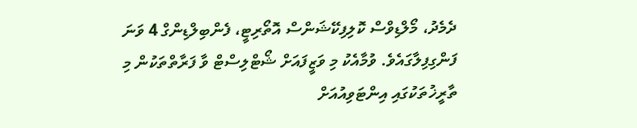ދެމެދު، މޯލްޑިވްސް ކޮލިފިކޭޝަންސް އޮތޯރިޓީ، ފެންބިލްޑިންގް 4 ވަނަ ފަންގިފިލާގައެވެ. ވުމާއެކު މި ވަޒީފައަށް ޝޯޓްލިސްޓް ވާ ފަރާތްތަކުން މި ތާރީޚުތަކުގައި އިންޓަވިއުއަށް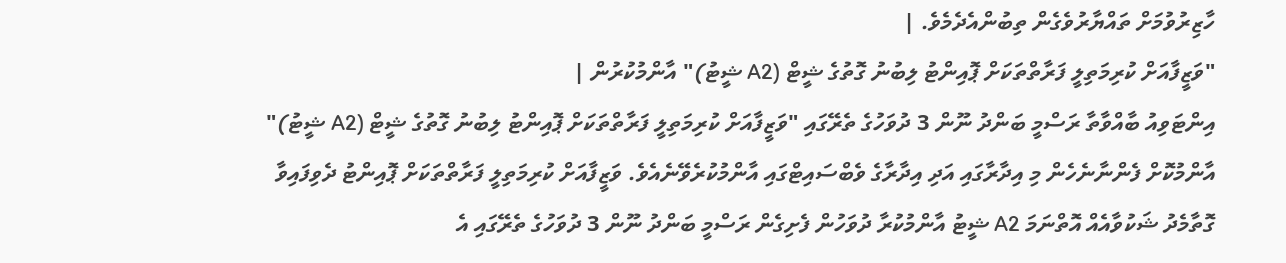ހާޒިރުވުމަށް ތައްޔާރުވެގެން ތިބުންއެދެމެވެ. |
"ވަޒީފާއަށް ކުރިމަތިލީ ފަރާތްތަކަށް ޕޮއިންޓު ލިބުނު ގޮތުގެ ޝީޓް (A2 ޝީޓު)" އާންމުކުރުން |
އިންޓަވިއު ބާއްވާތާ ރަސްމީ ބަންދު ނޫން 3 ދުވަހުގެ ތެރޭގައި "ވަޒީފާއަށް ކުރިމަތިލީ ފަރާތްތަކަށް ޕޮއިންޓު ލިބުނު ގޮތުގެ ޝީޓް (A2 ޝީޓު)" އާންމުކޮށް ފެންނާނެހެން މި އިދާރާގައި އަދި އިދާރާގެ ވެބްސައިޓްގައި އާންމުކުރެވޭނެއެވެ. ވަޒީފާއަށް ކުރިމަތިލީ ފަރާތްތަކަށް ޕޮއިންޓު ދެވިފައިވާ ގޮތާމެދު ޝަކުވާއެއް އޮތްނަމަ A2 ޝީޓު އާންމުކުރާ ދުވަހުން ފެށިގެން ރަސްމީ ބަންދު ނޫން 3 ދުވަހުގެ ތެރޭގައި އެ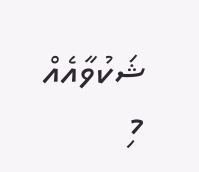ޝަކުވާއެއް މި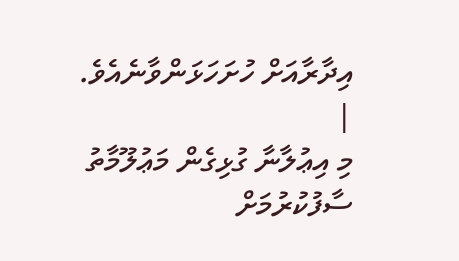އިދާރާއަށް ހުށަހަޅަންވާނެއެވެ. |
މި އިޢުލާނާ ގުޅިގެން މަޢުލޫމާތު ސާފުކުރުމަށް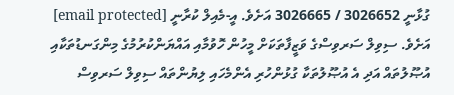ގުޅާނީ 3026652 / 3026665 އަށެވެ. އީ-މެއިލް ކުރާނީ [email protected] އަށެވެ. ސިވިލް ސަރވިސްގެ ވަޒީފާތަކަށް މީހުން ހޮވުމާއި އައްޔަންކުރުމުގެ މިންގަނޑުތަކާއި އުޞޫލުތައް އަދި އެ އުޞޫލުތަކާ ގުޅުންހުރި އެންމެހައި ލިޔުންތައް ސިވިލް ސަރވިސް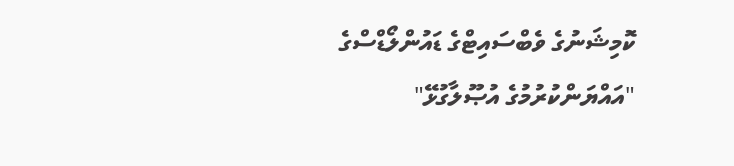ކޮމިޝަނުގެ ވެބްސައިޓްގެ ޑައުންލޯޑްސްގެ "އައްޔަންކުރުމުގެ އުޞޫލާގުޅޭ"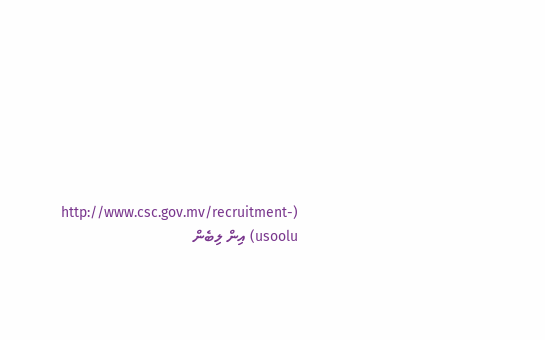(http://www.csc.gov.mv/recruitment-usoolu) އިން ލިބެން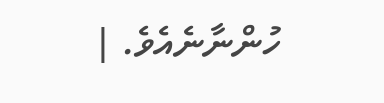ހުންނާނެއެވެ. |